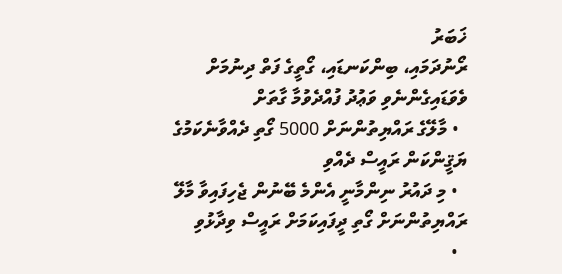ޚަބަރު
ރޯނުދަމައި، ބިންކަނޑައި، ގޯތީގެ ފަތް ދިނުމަށް ވެވަޑައިގެންނެވި ވަޢުދު ފުއްދެވުމާ ގާތަށް
  • މާލޭގެ ރައްޔިތުންނަށް 5000 ގޯތި ދެއްވާނެކަމުގެ ޔަޤީންކަން ރައީސް ދެއްވި
  • މި ދައުރު ނިންމާނީ އެންމެ ބޭނުން ޖެހިފައިވާ މާލޭ ރައްޔިތުންނަށް ގޯތި ދީފައިކަމަށް ރައީސް ވިދާޅުވި
  •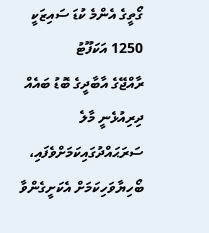ގޯތީގެ އެންމެ ކުޑަ ސައިޒަކީ 1250 އަކަފޫޓު
ރާއްޖޭގެ އާބާދީގެ ބޮޑު ބައެއް ދިރިއުޅެނީ މާލެ ސަރަޙައްދުގައިކަމަށްވެފައި، ބޯހިޔާވަހިކަމަށް އެކަށީގެންވާ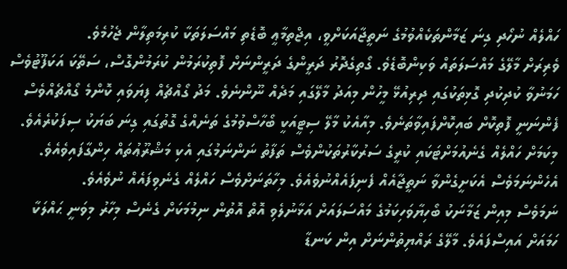ހައްލެއް ނުހޯދި ގިނަ ޒަމާންތަކެއްވުމުގެ ނަތީޖާއަކަށްވީ، އިޖްތިމާޢީ ބޮޑެތި މައްސަލަތަކާ ކުރިމަތިލާން ޖެހުމެވެ.
ވެރިރަށް މާލޭގެ މައްސަލަތައް ވަކިންބޮޑެވެ. ގޯތިގެދޮރު ދަރީންގެ ދަރީންނަށް ފޮތިކުރަމުން ކުރަމުންގޮސް، ސަތޭކަ އަކަފޫޓުވެސް ހަމަނުވާ ކުދިކުދި ގޮޅިތަކުގައި ދިރިއުޅޭ މީހުން މިއަދު މާލޭގައި މަދެއް ނޫންނެވެ. މަދު ގޯއްޗެއް ފިޔަވައި ކޮންމެ ގޯއްޗެއްވެސް ފެންނަނީ ފޮތިކޮށް ބައިކޮށްފައިވާތަނެވެ. މިއާއެކު މާލޭ ސިޓީއަކީ ބޯހާސްވުމުގެ ތަނެއްގެ ގޮތުގައި ގިނަ ބަޔަކު ސިފަކުރެއެވެ. މިކަމަށް ހައްލެއް ގެނެއުމަށްޓަކައި ކުރީގެ ސަރުކާރުތަކުންވެސް ތަފާތު ނަންނަމުގައި އެކި މަޝްރޫޢުތައް ހިންގާފައިވެއެވެ. އެހެންނަމަވެސް އެކަށީގެންވާ ނަތީޖާއެއް ފެނިފައެއްނުވެއެވެ. މިހާތަނަށްވެސް ހައްލެއް ގެނެވިފައެއް ނުވެއެވެ.
ނަމަވެސް މިއިން ޒަމާނަކު ބޯހިޔާވަހިކަމުގެ މައްސަލައަށް އަޅާނުލެވި އޮތް އޮތުން ނިމުމަކަށް ގެނެސް މިހާރު މިވަނީ ޙައްލަކާ ހަމައަށް އައިސްފައެވެ. މާލޭގެ ރައްޔިތުންނަށް އިން ކަނޑާ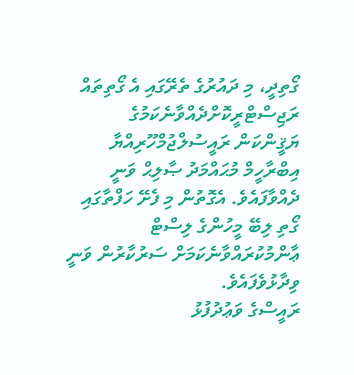ގޯތިދީ، މި ދައުރުގެ ތެރޭގައި އެ ގޯތިތައް ރަޖިސްޓްރީކޮށްދެއްވާނެކަމުގެ ޔަޤީންކަން ރައީސުލްޖުމްހޫރިއްޔާ އިބްރާހީމް މުޙައްމަދު ޞާލިޙް ވަނީ ދެއްވާފައެވެ. އެގޮތުން މި ފެށޭ ހަފްތާގައި ގޯތި ލިބޭ މީހުންގެ ލިސްޓް ޢާންމުކުރައްވާނެކަމަށް ސަރުކާރުން ވަނީ ވިދާޅުވެފައެވެ.
ރައީސްގެ ވަޢުދުފުޅު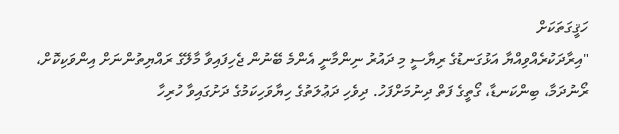ހަޤީގަތަކަށް
"އިރާދަކުރެއްވިއްޔާ އަޅުގަނޑުގެ ރިޔާސީ މި ދައުރު ނިންމާނީ އެންމެ ބޭނުން ޖެހިފައިވާ މާލޭގެ ރައްޔިތުންނަށް އިންވަކިކޮށް، ރޯނުދަމާ، ބިންކަނޑާ، ގޯތީގެ ފަތް ދިނުމަށްފަހު. ދިވެހި ދަޢުލަތުގެ ހިޔާވަހިކަމުގެ ދަށުގައިވާ ހުރިހާ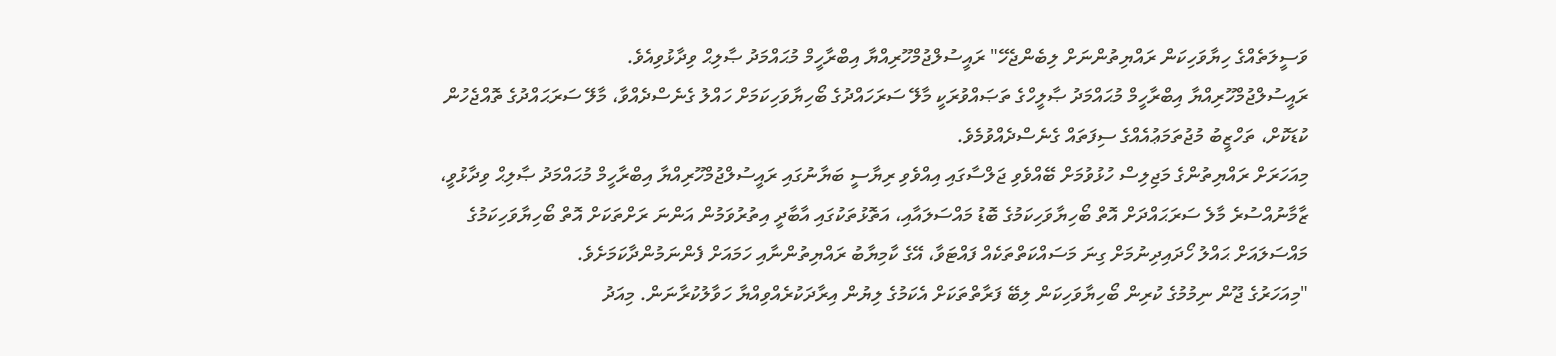ވަސީލަތެއްގެ ހިޔާވަހިކަން ރައްޔިތުންނަށް ލިބެންޖެހޭ" ރައީސުލްޖުމްހޫރިއްޔާ އިބްރާހީމް މުޙައްމަދު ޞާލިޙް ވިދާޅުވިއެވެ.
ރައީސުލްޖުމްހޫރިއްޔާ އިބްރާހީމް މުޙައްމަދު ޞާލީހްގެ ތަޞައްވުރަކީ މާލޭ ސަރަހައްދުގެ ބޯހިޔާވަހިކަމަށް ހައްލު ގެނެސްދެއްވާ، މާލޭ ސަރަޙައްދުގެ ތޮއްޖެހުން ކުޑަކޮށް، ތަހްޒީބު މުޖުތަމަޢުއެއްގެ ސިފަތައް ގެނެސްދެއްވުމެވެ.
މިއަހަރަށް ރައްޔިތުންގެ މަޖިލިސް ހުޅުވުމަށް ބޭއްވެވި ޖަލްސާގައި އިއްވެވި ރިޔާސީ ބަޔާނުގައި ރައީސުލްޖުމްހޫރިއްޔާ އިބްރާހީމް މުޙައްމަދު ޞާލިޙް ވިދާޅުވީ، ޒާމާނުއްސުރެ މާލެ ސަރަޙައްދަށް އޮތް ބޯހިޔާވަހިކަމުގެ ބޮޑު މައްސަލައާއި، އަތޮޅުތަކުގައި އާބާދީ އިތުރުވަމުން އަންނަ ރަށްތަކަށް އޮތް ބޯހިޔާވަހިކަމުގެ މައްސަލައަށް ޙައްލު ހޯދައިދިނުމަށް ގިނަ މަސައްކަތްތަކެއް ފައްޓަވާ، އޭގެ ކާމިޔާބު ރައްޔިތުންނާއި ހަމައަށް ފެންނަމުންދާކަމަށެވެ.
"މިއަހަރުގެ ޖޫން ނިމުމުގެ ކުރިން ބޯހިޔާވަހިކަން ލިބޭ ފަރާތްތަކަށް އެކަމުގެ ލިޔުން އިރާދަކުރެއްވިއްޔާ ހަވާލުކުރާނަން. މިއަދު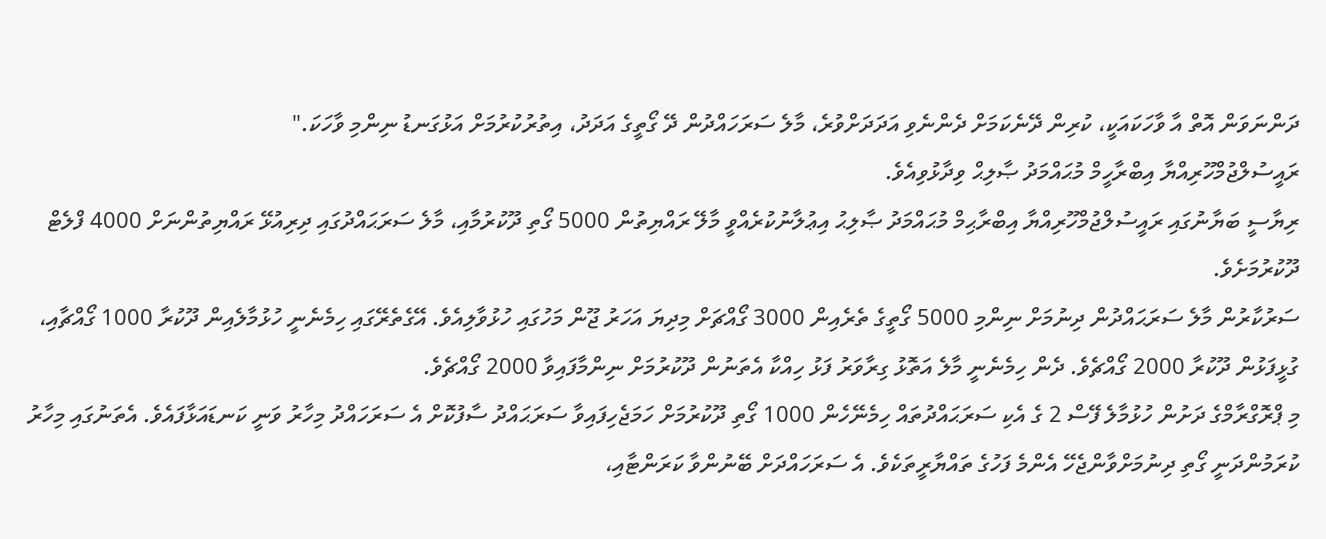ދަންނަވަން އޮތް އާ ވާހަކައަކީ، ކުރިން ދޭނެކަމަށް ދެންނެވި އަދަދަށްވުރެ، މާލެ ސަރަހައްދުން ދޭ ގޯތީގެ އަދަދު، އިތުރުކުރުމަށް އަޅުގަނޑު ނިންމި ވާހަކަ."
ރައީސުލްޖުމްހޫރިއްޔާ އިބްރާހީމް މުޙައްމަދު ޞާލިޙް ވިދާޅުވިއެވެ.
ރިޔާސީ ބަޔާނުގައި ރައީސުލްޖުމްހޫރިއްޔާ އިބްރާޙިމް މުޙައްމަދު ޞާލިޙު އިޢުލާނުކުރެއްވީ މާލޭ ރައްޔިތުން 5000 ގޯތި ދޫކުރުމާއި، މާލެ ސަރަޙައްދުގައި ދިރިއުޅޭ ރައްޔިތުންނަށް 4000 ފްލެޓް ދޫކުރުމަށެވެ.
ސަރުކާރުން މާލެ ސަރަޙައްދުން ދިނުމަށް ނިންމި 5000 ގޯތީގެ ތެރެއިން 3000 ގޯއްޗަށް މިދިޔަ އަހަރު ޖޫން މަހުގައި ހުޅުވާލިއެވެ. އޭގެތެރޭގައި ހިމެނެނީ ހުޅުމާލެއިން ދޫކުރާ 1000 ގޯއްޗާއި، ގުޅީފަޅުން ދޫކުރާ 2000 ގޯއްޗެވެ. ދެން ހިމެނެނީ މާލެ އަތޮޅު ގިރާވަރު ފަޅު ހިއްކާ އެތަނުން ދޫކުރުމަށް ނިންމާފައިވާ 2000 ގޯއްޗެވެ.
މި ޕްރޮގްރާމްގެ ދަށުން ހުޅުމާލެ ފޭސް 2 ގެ އެކި ސަރަޙައްދުތައް ހިމެނޭހެން 1000 ގޯތި ދޫކުރުމަށް ހަމަޖެހިފައިވާ ސަރަޙައްދު ސާފުކޮށް އެ ސަރަހައްދު މިހާރު ވަނީ ކަނޑައަޅާފައެވެ. އެތަނުގައި މިހާރު ކުރަމުންދަނީ ގޯތި ދިނުމަށްވާންޖެހޭ އެންމެ ފަހުގެ ތައްޔާރީތަކެވެ. އެ ސަރަހައްދަށް ބޭނުންވާ ކަރަންޓާއި،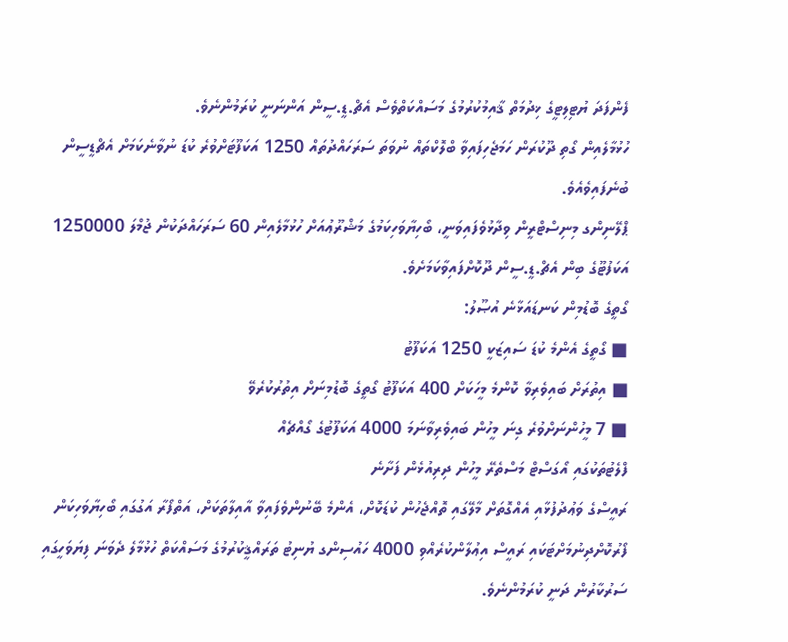ފެންފަދަ ޔުޓިލިޓީގެ ޚިދުމަތް ޤާއިމުކުރުމުގެ މަސައްކަތްވެސް އެޗް.ޑީ.ސީން އަންނަނީ ކުރަމުންނެވެ.
ހުޅުމާލެއިން ގޯތި ދޫކުރަން ހަމަޖެހިފައިވާ ބްލޮކްތައް ނުވަތަ ސަރަހައްދުތައް 1250 އަކަފޫޓަށްވުރެ ކުޑަ ނުވާނެކަމަށް އެޗްޑީސީން ބުނެފައިވެއެވެ.
ޕްލޭނިންގ މިނިސްޓްރީން ވިދާޅުވެފައިވަނީ، ބޯހިޔާވަހިކަމުގެ މަޝްރޫޢުއަށް ހުޅުމާލެއިން 60 ސަރަހައްދަކުން ޖުމްލަ 1250000 އަކަފުޓޫގެ ބިން އެޗް.ޑީ.ސީން ދޫކޮށްފައިވާކަމަށެވެ.
ގޯތީގެ ބޮޑުމިން ކަނޑައަޅާނެ އުޞޫލު:
■ ގޯތީގެ އެންމެ ކުޑަ ސައިޒަކީ 1250 އަކަފޫޓު
■ އިތުރަށް ބައިވެރިވާ ކޮންމެ މީހަކަށް 400 އަކަފޫޓު ގޯތީގެ ބޮޑުމިނަށް އިތުރުކުރެވޭ
■ 7 މީހުންނަށްވުރެ ގިނަ މީހުން ބައިވެރިވާނަމަ 4000 އަކަފޫޓުގެ ގޯއްޗެއް
ފްލެޓުތަކުގައި އޯގަސްޓް މަސްތެރޭ މީހުން ދިރިއުޅެން ފަށާނެ
ރައީސްގެ ވަޢުދުފުޅާއި އެއްގޮތަށް މާލޭގައި ތޮއްޖެހުން ކުޑަކޮށް، އެންމެ ބޭނުންވެފައިވާ އާއިލާތަކަށް، އަތްފޯރާ އަގުގައި ބޯހިޔާވަހިކަން ފޯރުކޮށްދިނުމަށްޓަކައި ރައީސް އިޢުލާންކުރެއްވި 4000 ހައުސިންގ ޔުނިޓު ތަރައްޤީކުރުމުގެ މަސައްކަތް ހުޅުމާލެ ދެވަނަ ފިޔަވަހީގައި ސަރުކާރުން ދަނީ ކުރަމުންނެވެ.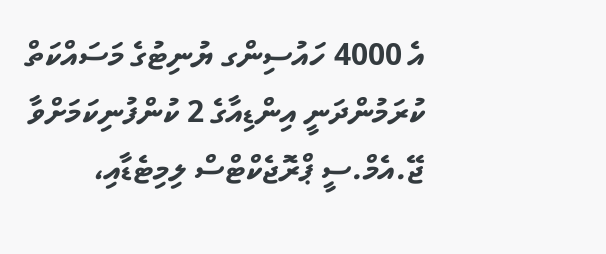އެ 4000 ހައުސިންގ ޔުނިޓުގެ މަސައްކަތް ކުރަމުންދަނީ އިންޑިއާގެ 2 ކުންފުނިކަމަށްވާ ޖޭ.އެމް.ސީ ޕްރޮޖެކްޓްސް ލިމިޓެޑާއި،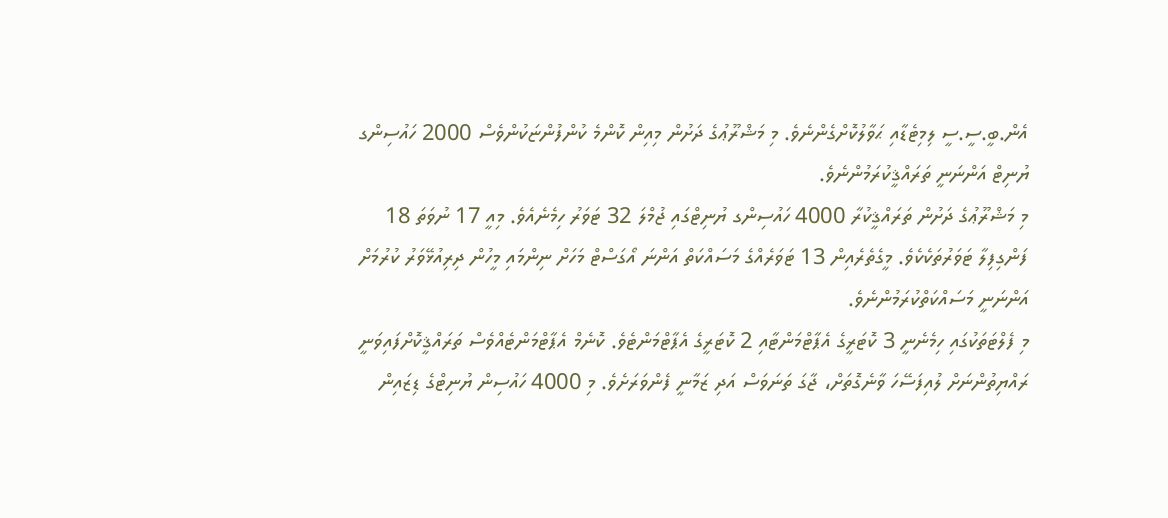އެން.ބީ.ސީ.ސީ ލިމިޓެޑާއި ޙަވާލުކޮށްގެންނެވެ. މި މަޝްރޫޢުގެ ދަށުން މިއިން ކޮންމެ ކުންފުންޏަކުންވެސް 2000 ހައުސިންގ ޔުނިޓް އަންނަނީ ތަރައްޤީކުރަމުންނެވެ.
މި މަޝްރޫޢުގެ ދަށުން ތަރައްޤީކުރާ 4000 ހައުސިންގ ޔުނިޓްގައި ޖުމްލަ 32 ޓަވަރު ހިމެނެއެވެ. މިއީ 17 ނުވަތަ 18 ފަންގިފިލާ ޓަވަރުތަކެކެވެ. މީގެތެރެއިން 13 ޓަވަރެއްގެ މަސައްކަތް އަންނަ އޯގަސްޓް މަހަށް ނިންމައި މީހުން ދިރިއުޅޭވަރު ކުރުމަށް އަންނަނީ މަސައްކަތްކުރަމުންނެވެ.
މި ފެލްޓަތަކުގައި ހިމެނެނީ 3 ކޮޓަރީގެ އެޕާޓްމަންޓާއި 2 ކޮޓަރީގެ އެޕާޓްމަންޓެވެ. ކޮނެމް އެޕާޓްމަންޓެއްވެސް ތަރައްޤީކޮށްފައިވަނީ ރައްޔިތުންނަށް ލުއިފަސޭހަ ވާނެގޮތަށް، ޖާގަ ތަނަވަސް އަދި ޒަމާނީ ފެންވަރަށެވެ. މި 4000 ހައުސިން ޔުނިޓްގެ ޑިޒައިން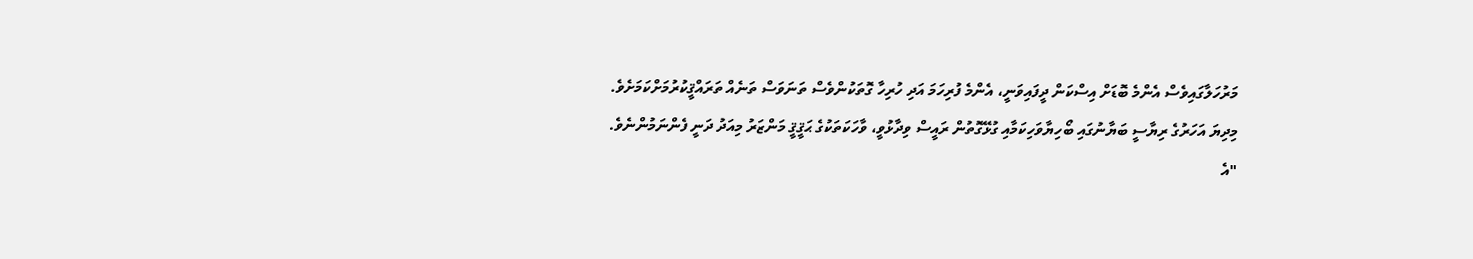މަރުހަލާގައިވެސް އެންމެ ބޮޑަށް އިސްކަން ދީފައިވަނީ، އެންމެ ފުރިހަމަ އަދި ހުރިހާ ގޮތަކުންވެސް ތަނަވަސް ތަނެއް ތަރައްޤީކުރުމަށްކަމަށެވެ.
މިދިޔަ އަހަރުގެ ރިޔާސީ ބަޔާނުގައި ބޯހިޔާވަހިކަމާއި ގުޅޭގޮތުން ރައީސް ވިދާޅުވީ، ވާހަކަތަކުގެ ޙަޤީޤީ މަންޒަރު މިއަދު ދަނީ ފެންނަމުންނެވެ.
"އެ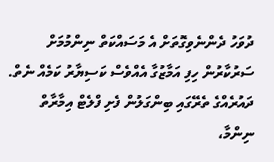ދުވަހު ދެންނެވިގޮތަށް އެ މަސައްކަތް ނިންމުމަށް ސަރުކާރުން ހިފި އަމާޒުގާ އެއްވެސް ކަސިޔާރު ކަމެއް ނެތް. ދައުރެއްގެ ތެރޭގައި ބިންގަލުން ފެށި ފްލެޓް އިމާރާތް ނިންމާ،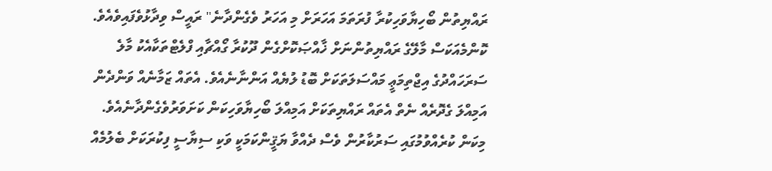ރައްޔިތުން ބޯހިޔާވަހިކުރާ ފުރަތަމަ އަހަރަށް މި އަހަރު ވެގެންދާނެ" ރައީސް ވިދާޅުވެފައިވެއެވެ.
ކޮންމެއަކަސް މާލޭގެ ރައްޔިތުންނަށް ޚާއްޞަކޮށްގެން ދޫކުރާ ގޯއްޗާއި ފްލެޓްތަކާއެކު މާލެ ސަރަހައްދުގެ އިޖްތިމަޢީ މައްސަލަތަކަށް ބޮޑު ލުޔެއް އަންނާނެއެވެ. އެތައް ޒަމާނެއް ވަންދެން އަމިއްލަ ގެދޮރެއް ނެތް އެތައް ރައްޔިތަކަށް އަމިއްލަ ބޯހިޔާވަހިކަން ކަށަވަރުވެގެންދާނެއެވެ. މިކަން ކުރެއްވުމުގައި ސަރުކާރުން ވެސް ދެއްވާ ޔަޤީންކަމަކީ ވަކި ސިޔާސީ ފިކުރަކަށް ބެލުމެއް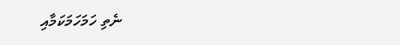ނެތި ހަމަހަމަކަމާއި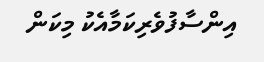އިންސާފުވެރިކަމާއެކު މިކަން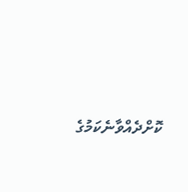ކޮށްދެއްވާނެކަމުގެ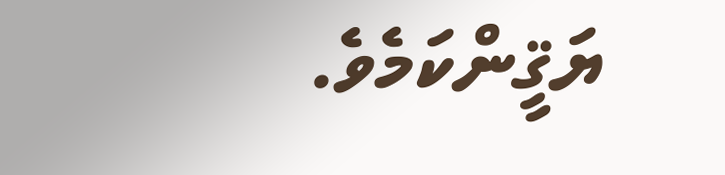ޔަޤީންކަމެވެ.